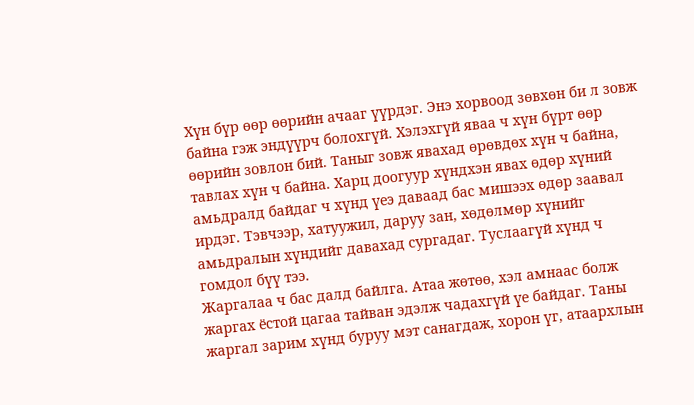Хүн бүр өөр өөрийн ачааг үүрдэг. Энэ хорвоод зөвхөн би л зовж байна гэж эндүүрч болохгүй. Хэлэхгүй яваа ч хүн бүрт өөр өөрийн зовлон бий. Таныг зовж явахад өрөвдөх хүн ч байна, тавлах хүн ч байна. Харц доогуур хүндхэн явах өдөр хүний амьдралд байдаг ч хүнд үеэ даваад бас мишээх өдөр заавал ирдэг. Тэвчээр, хатуужил, даруу зан, хөдөлмөр хүнийг амьдралын хүндийг давахад сургадаг. Туслаагүй хүнд ч гомдол бүү тээ.
Жаргалаа ч бас далд байлга. Атаа жөтөө, хэл амнаас болж жаргах ёстой цагаа тайван эдэлж чадахгүй үе байдаг. Таны жаргал зарим хүнд буруу мэт санагдаж, хорон үг, атаархлын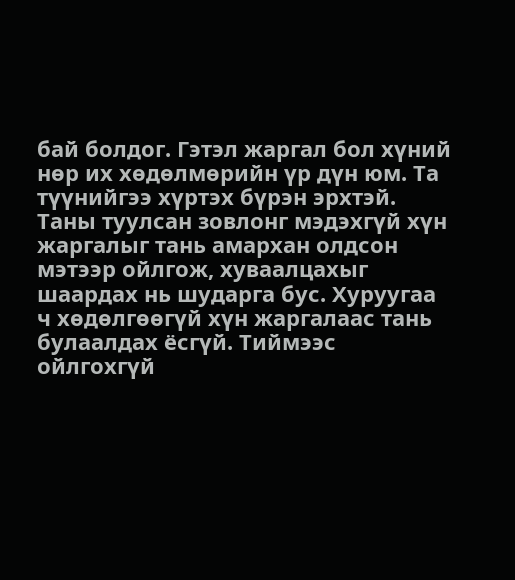бай болдог. Гэтэл жаргал бол хүний нөр их хөдөлмөрийн үр дүн юм. Та түүнийгээ хүртэх бүрэн эрхтэй. Таны туулсан зовлонг мэдэхгүй хүн жаргалыг тань амархан олдсон мэтээр ойлгож, хуваалцахыг шаардах нь шударга бус. Хуруугаа ч хөдөлгөөгүй хүн жаргалаас тань булаалдах ёсгүй. Тиймээс ойлгохгүй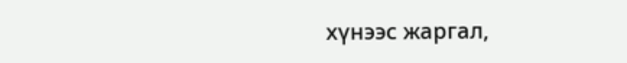хүнээс жаргал,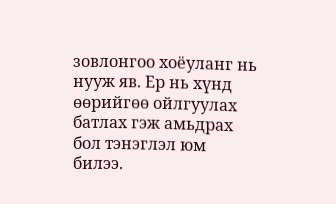зовлонгоо хоёуланг нь нууж яв. Ер нь хүнд өөрийгөө ойлгуулах батлах гэж амьдрах бол тэнэглэл юм билээ.